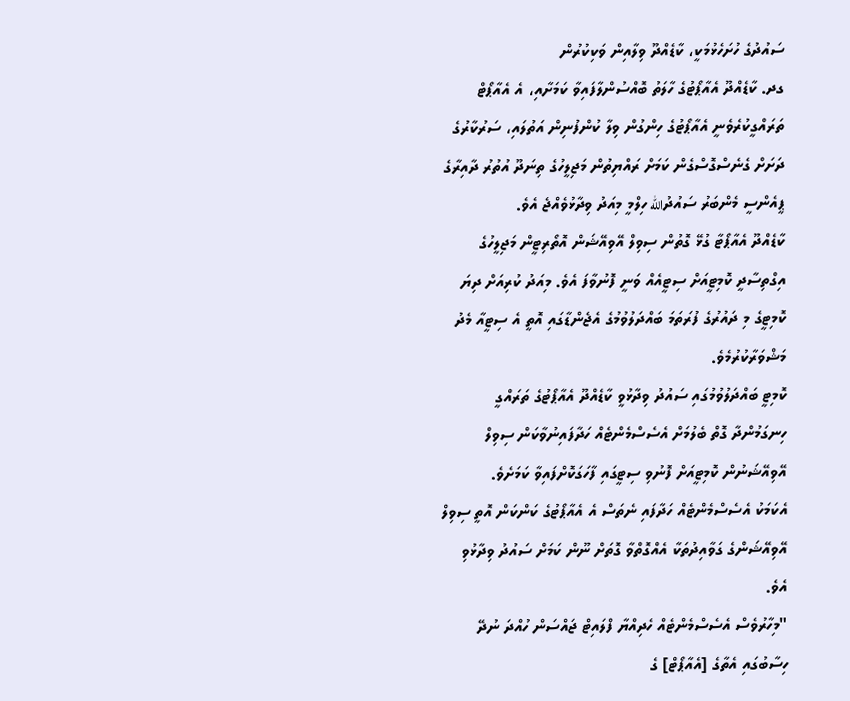ސައުދުގެ ހުށަހެޅުމަކީ، ކާޑެއްދޫ ވިލާއިން ވަކިކުރުން
ގދ. ކާޑެއްދޫ އެއާޕޯޓުގެ ހާލަތު ބޮއްސުންލާފައިވާ ކަމަށާއި، އެ އެއާޕޯޓް ތަރައްގީކުރެވެނީ އެއާޕޯޓުގެ ހިންގުން ވިލާ ކުންފުނިން އަތުލައި، ސަރުކާރުގެ ދަށަށް ގެނެސްގޮސްގެން ކަމަށް ރައްޔިތުން މަޖިލީހުގެ ތިނަދޫ އުތުރު ދާއިރާގެ ޕީއެންސީ މެންބަރު ސައުދުالله ހިލްމީ މިއަދު ވިދާޅުވެއްޖެ އެވެ.
ކާޑެއްދޫ އެއާޕޯޓާ ގުޅޭ ގޮތުން ސިވިލް އޭވިއޭޝަން އޮތޯރިޓީން މަޖިލީހުގެ އިގްތިސާދީ ކޮމިޓީއަށް ސިޓީއެއް ވަނީ ފޮނުވާފަ އެވެ. މިއަދު ކުރިއަށް ދިޔަ ކޮމިޓީގެ މި ދައުރުގެ ފުރަތަމަ ބައްދަލުވުމުގެ އެޖެންޑާގައި އޮތީ އެ ސިޓީއާ މެދު މަޝްވަރާކުރުމެވެ.
ކޮމިޓީ ބައްދަލުވުމުގައި ސައުދު ވިދާޅުވީ ކާޑެއްދޫ އެއާޕޯޓުގެ ތަރައްގީ ހިނގަމުންދާ ގޮތް ބެލުމަށް އެސެސްމެންޓެއް ހަދާފައިނުވާކަން ސިވިލް އޭވިއޭޝަނުން ކޮމިޓީއަށް ފޮނުވި ސިޓީގައި ފާހަގަކޮށްފައިވާ ކަމަށެވެ.
އެކަމަކު އެސެސްމެންޓެއް ހަދާފައި ނެތަސް އެ އެއާޕޯޓުގެ ކަންކަން އޮތީ ސިވިލް އޭވިއޭޝަންގެ ގަވާއިދުތަކާ އެއްގޮތްވާ ގޮތަށް ނޫން ކަމަށް ސައުދު ވިދާޅުވި އެވެ.
"މިހާރުވެސް އެސެސްމެންޓެއް ހެދިއްޔާ ފްލައިޓް ޖައްސަން ހުއްދަ ނުދޭ ހިސާބުގައި އެތާގެ [އެއާޕޯޓް] ގެ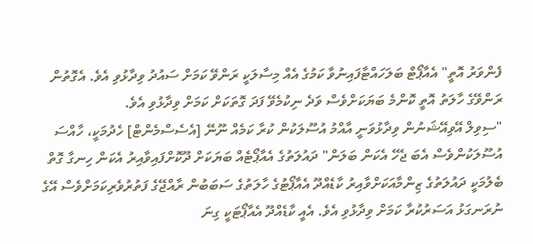ފެންވަރު އޮތީ" އެއާޕޯޓް ބަލަހައްޓާފައިނުވާ ކަމުގެ އެއް މިސާލަކީ ރަންވޭ ކަމަށް ސައުދު ވިދާޅުވި އެވެ. އެގޮތުން ރަންވޭގެ ހާލަތު އޮތީ ކޮންމެ ބަޔަކަށްވެސް ވަދެ ނިކުމެވޭ ފަދަ ގޮތަކަށް ކަމަށް ވިދާޅުވި އެވެ.
"ސިވިލް އޭވިއޭޝަނުން ވިދާޅުވަނީ އާއްމު އުސޫލަކުން ކުރާ ކަމެއް ނޫނޭ [އެސެސްމެންޓް] ހެދުމަކީ، ހާއްސަ އުސޫލަކުންވެސް އެބަ ޖެހޭ އެކަން ބަލަން" ދައުލަތުގެ އެއާޕޯޓެއް ބަޔަކަށް ދޫކޮށްފައިވާއިރު އެކަން ހިނގާ ގޮތް ބެލުމަކީ ދައުލަތުގެ ޒިންމާއަކަށްވާއިރު ކާޑެއްދޫ އެއާޕޯޓުގެ ހާލަތުގެ ސަބަބުން ރާއްޖޭގެ ފަތުރުވެރިކަމަށްވެސް އޭގެ ނުރަނގަޅު އަސަރުކުރާ ކަމަށް ވިދާޅުވި އެވެ. އެއީ ކާޑެއްދޫ އެއާޕޯޓަކީ ގިނަ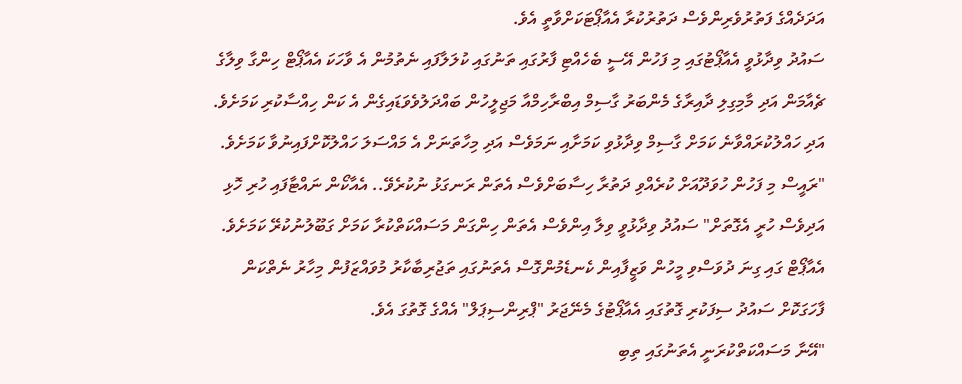އަދަދެއްގެ ފަތުރުވެރިންވެސް ދަތުރުކުރާ އެއާޕޯޓަކަށްވާތީ އެވެ.
ސައުދު ވިދާޅުވީ އެއާޕޯޓުގައި މި ފަހުން އޭސީ ބެހެއްޓި ފާރުގައި ތަނުގައި ކުލަލާފައި ނެތުމުން އެ ވާހަކަ އެއާޕޯޓް ހިންގާ ވިލާގެ ޗެއާމަން އަދި މާމިގިލި ދާއިރާގެ މެންބަރު ގާސިމް އިބްރާހިމްއާ މަޖިލީހުން ބައްދަލުވެވަޑައިގެން އެ ކަން ހިއްސާކުރި ކަމަށެވެ. އަދި ހައްލުކުރައްވާނެ ކަމަށް ގާސިމް ވިދާޅުވި ކަމަށާއި ނަމަވެސް އަދި މިހާތަނަށް އެ މައްސަލަ ހައްލުކޮށްފައިނުވާ ކަމަށެވެ.
"ރައީސް މި ފަހުން ހުވަދޫއަށް ކުރެއްވި ދަތުރާ ހިސާބަށްވެސް އެތަން ރަނގަޅު ނުކުރެވޭ.. އެއާކޯން ނައްޓާފައި ހުރި ހޮޅި އަދިވެސް ހުރީ އެގޮތަށް" ސައުދު ވިދާޅުވީ ވިލާ އިންވެސް އެތަން ހިންގަން މަސައްކަތްކުރާ ކަމަށް ގަބޫލުނުކުރޭ ކަމަށެވެ.
އެއާޕޯޓް ގައި ގިނަ ދުވަސްވި މީހުން ވަޒީފާއިން ކެނޑެމުންގޮސް އެތަނުގައި ތަޖުރިބާކާރު މުވައްޒަފުން މިހާރު ނެތްކަން ފާހަގަކޮށް ސައުދު ސިފަކުރި ގޮތުގައި އެއާޕޯޓުގެ މެނޭޖަރު "ޕްރިންސިޕަލް" އެއްގެ ގޮތުގަ އެވެ.
"އޭނާ މަސައްކަތްކުރަނީ އެތަނުގައި ތިބި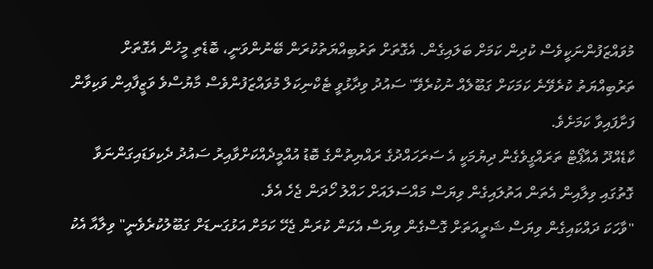މުވައްޒަފުންނަކީވެސް ކުދިން ކަމަށް ބަލައިގެން. އެގޮތަށް ތަރުބިއްޔަތުކުރަން ބޭނުންވަނީ، ބޮޑެތި މީހުން އެގޮތަށް ތަރުބިއްޔަތު ކުރެވޭނެ ކަމަކަށް ގަބޫލެއް ނުކުރެވޭ" ސައުދު ވިދާޅުވީ ޓެކްނިކަލް މުވައްޒަފުންވެސް މާޔުސްވެ ވަޒީފާއިން ވަކިވާން ފަށާފައިވާ ކަމަށެވެ.
ކާޑެއްދޫ އެއާޕޯޓް ތަރައްގީވެގެން ދިޔުމަކީ އެ ސަރަހައްދުގެ ރައްޔިތުންގެ ބޮޑު އުއްމީދެއްކަށްވާއިރު ސައުދު ދެކިވަޑައިގަންނަވާ ގޮތުގައި ވިލާއިން އެތަން އަތުލައިގެން ވިޔަސް މައްސަލައަށް ހައްލު ހޯދަން ޖެހެ އެވެ.
"ވާހަކަ ދައްކައިގެން ވިޔަސް ޝަރީއަތަށް ގޮސްގެން ވިޔަސް އެކަން ކުރަން ޖެހޭ ކަމަށް އަޅުގަނޑަށް ގަބޫލުކުރެވެނީ" ވިލާއާ އެކު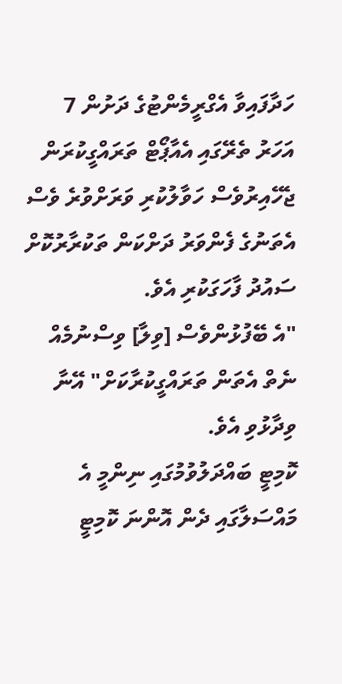ހަދާފައިވާ އެގްރީމެންޓުގެ ދަށުން 7 އަހަރު ތެރޭގައި އެއާޕޯޓް ތަރައްގީކުރަން ޖެހޭއިރުވެސް ހަވާލުކުރި ވަރަށްވުރެ ވެސް އެތަނުގެ ފެންވަރު ދަށްކަން ތަކުރާރުކޮށް ސައުދު ފާހަގަކުރި އެވެ.
"އެ ބޭފުޅުންވެސް [ވިލާ] ވިސްނުމެއް ނެތް އެތަން ތަރައްގީކުރާކަށް" އޭނާ ވިދާޅުވި އެވެ.
ކޮމިޓީ ބައްދަލުވުމުގައި ނިންމީ އެ މައްސަލާގައި ދެން އޮންނަ ކޮމިޓީ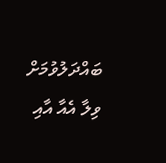ބައްދަލުވުމަށް ވިލާ އެއާ އާއި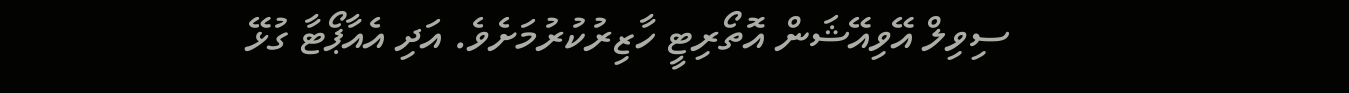ސިވިލް އޭވިއޭޝަން އޮތޯރިޓީ ހާޒިރުކުރުމަށެވެ. އަދި އެއާޕޯޓާ ގުޅޭ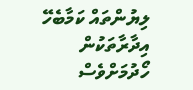ލިޔުންތައް ކަމާބެހޭ އިދާރާތަކުން ހޯދުމަށްވެސް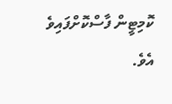ކޮމިޓީން ފާސްކޮށްފައިވެ އެވެ.